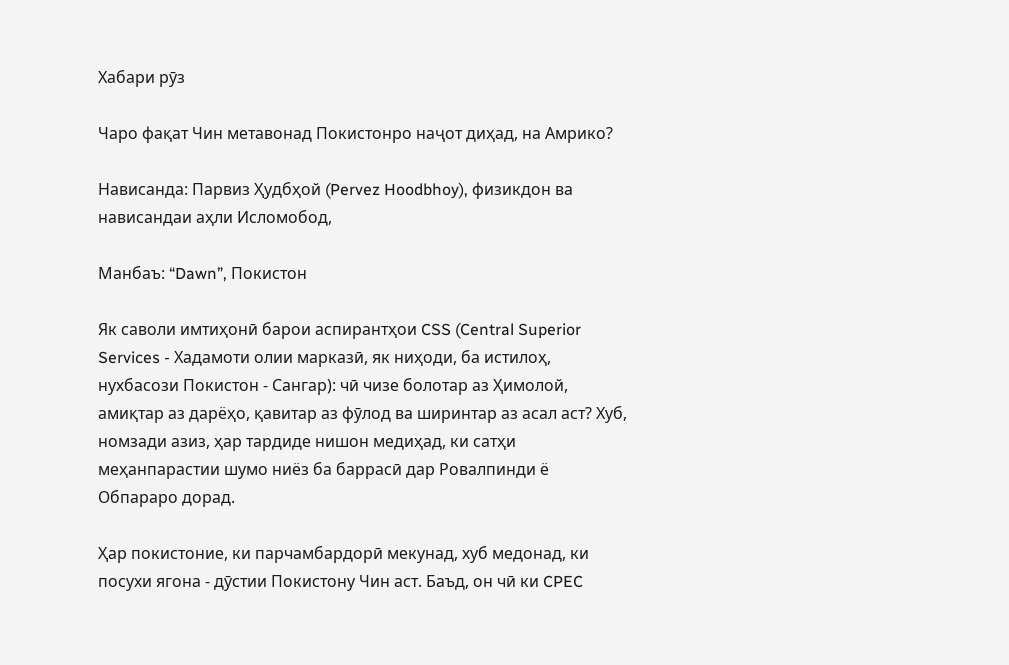Хабари рӯз

Чаро фақат Чин метавонад Покистонро наҷот диҳад, на Амрико?

Нависанда: Парвиз Ҳудбҳой (Pervez Hoodbhoy), физикдон ва нависандаи аҳли Исломобод,

Манбаъ: “Dawn”, Покистон

Як саволи имтиҳонӣ барои аспирантҳои CSS (Central Superior Services - Хадамоти олии марказӣ, як ниҳоди, ба истилоҳ, нухбасози Покистон - Сангар): чӣ чизе болотар аз Ҳимолой, амиқтар аз дарёҳо, қавитар аз фӯлод ва ширинтар аз асал аст? Хуб, номзади азиз, ҳар тардиде нишон медиҳад, ки сатҳи меҳанпарастии шумо ниёз ба баррасӣ дар Ровалпинди ё Обпараро дорад.

Ҳар покистоние, ки парчамбардорӣ мекунад, хуб медонад, ки посухи ягона - дӯстии Покистону Чин аст. Баъд, он чӣ ки CPEC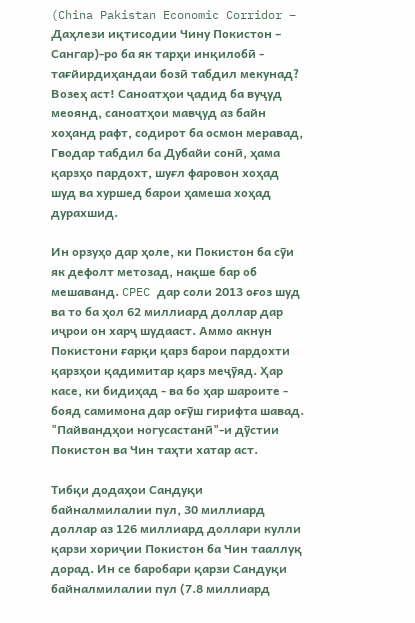(China Pakistan Economic Corridor – Даҳлези иқтисодии Чину Покистон – Сангар)-ро ба як тарҳи инқилобӣ - тағйирдиҳандаи бозӣ табдил мекунад? Возеҳ аст! Саноатҳои ҷадид ба вуҷуд меоянд, саноатҳои мавҷуд аз байн хоҳанд рафт, содирот ба осмон меравад, Гводар табдил ба Дубайи сонӣ, ҳама қарзҳо пардохт, шуғл фаровон хоҳад шуд ва хуршед барои ҳамеша хоҳад дурахшид.

Ин орзуҳо дар ҳоле, ки Покистон ба сӯи як дефолт метозад, нақше бар об мешаванд. CPEC дар соли 2013 оғоз шуд ва то ба ҳол 62 миллиард доллар дар иҷрои он харҷ шудааст. Аммо акнун Покистони ғарқи қарз барои пардохти қарзҳои қадимитар қарз меҷӯяд. Ҳар касе, ки бидиҳад - ва бо ҳар шароите - бояд самимона дар оғӯш гирифта шавад. "Пайвандҳои ногусастанӣ"-и дӯстии Покистон ва Чин таҳти хатар аст.

Тибқи додаҳои Сандуқи байналмилалии пул, 30 миллиард доллар аз 126 миллиард доллари кулли қарзи хориҷии Покистон ба Чин тааллуқ дорад. Ин се баробари қарзи Сандуқи байналмилалии пул (7.8 миллиард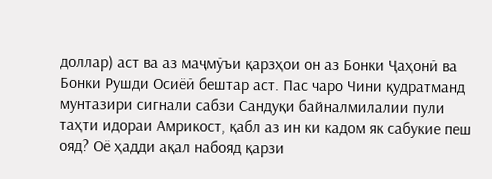доллар) аст ва аз маҷмӯъи қарзҳои он аз Бонки Ҷаҳонӣ ва Бонки Рушди Осиёӣ бештар аст. Пас чаро Чини қудратманд мунтазири сигнали сабзи Сандуқи байналмилалии пули таҳти идораи Амрикост, қабл аз ин ки кадом як сабукие пеш ояд? Оё ҳадди ақал набояд қарзи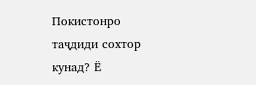Покистонро таҷдиди сохтор кунад? Ё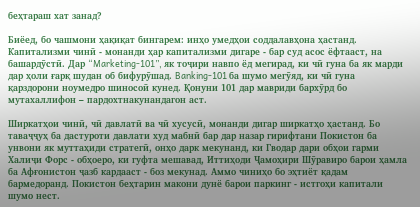беҳтараш хат занад?

Биёед, бо чашмони ҳақиқат бингарем: инҳо умедҳои соддалавҳона ҳастанд. Капитализми чинӣ - монанди ҳар капитализми дигаре - бар суд асос ёфтааст, на башардӯстӣ. Дар “Marketing-101”, як тоҷири навпо ёд мегирад, ки чӣ гуна ба як марди дар ҳоли ғарқ шудан об бифурӯшад. Banking-101 ба шумо мегӯяд, ки чӣ гуна қарздорони ноумедро шиносоӣ кунед. Қонуни 101 дар мавриди бархӯрд бо мутахаллифон – пардохтнакунандагон аст.

Ширкатҳои чинӣ, чӣ давлатӣ ва чӣ хусусӣ, монанди дигар ширкатҳо ҳастанд. Бо таваҷҷуҳ ба дастуроти давлати худ мабнӣ бар дар назар гирифтани Покистон ба унвони як муттаҳиди стратегӣ, онҳо дарк мекунанд, ки Гводар дари обҳои гарми Халиҷи Форс - обҳоеро, ки гуфта мешавад, Иттиҳоди Ҷамоҳири Шӯравиро барои ҳамла ба Афғонистон ҷазб кардааст - боз мекунад. Аммо чиниҳо бо эҳтиёт қадам бармедоранд. Покистон беҳтарин макони дунё барои паркинг - истгоҳи капитали шумо нест.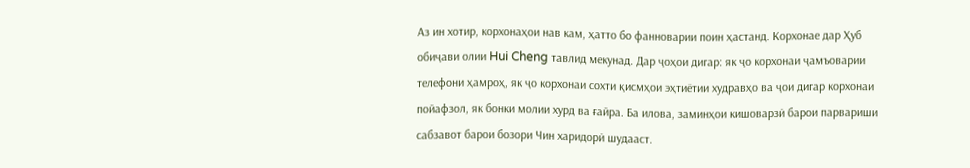Аз ин хотир, корхонаҳои нав кам, ҳатто бо фанноварии поин ҳастанд. Корхонае дар Ҳуб обиҷави олии Hui Cheng тавлид мекунад. Дар ҷоҳои дигар: як ҷо корхонаи ҷамъоварии телефони ҳамроҳ, як ҷо корхонаи сохти қисмҳои эҳтиётии худравҳо ва ҷои дигар корхонаи пойафзол, як бонки молии хурд ва ғайра. Ба илова, заминҳои кишоварзӣ барои парвариши сабзавот барои бозори Чин харидорӣ шудааст.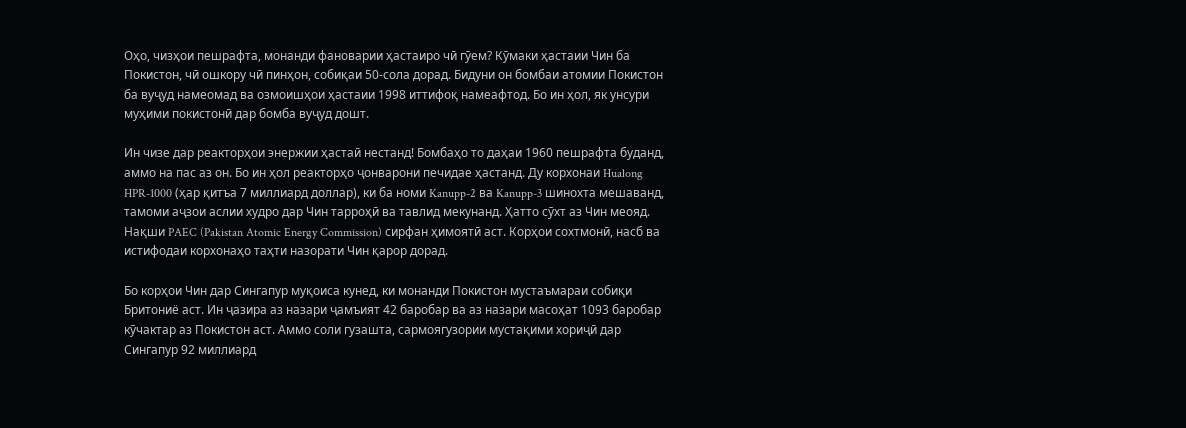Оҳо, чизҳои пешрафта, монанди фановарии ҳастаиро чӣ гӯем? Кӯмаки ҳастаии Чин ба Покистон, чӣ ошкору чӣ пинҳон, собиқаи 50-сола дорад. Бидуни он бомбаи атомии Покистон ба вуҷуд намеомад ва озмоишҳои ҳастаии 1998 иттифоқ намеафтод. Бо ин ҳол, як унсури муҳими покистонӣ дар бомба вуҷуд дошт.

Ин чизе дар реакторҳои энержии ҳастаӣ нестанд! Бомбаҳо то даҳаи 1960 пешрафта буданд, аммо на пас аз он. Бо ин ҳол реакторҳо ҷонварони печидае ҳастанд. Ду корхонаи Hualong HPR-1000 (ҳар қитъа 7 миллиард доллар), ки ба номи Kanupp-2 ва Kanupp-3 шинохта мешаванд, тамоми аҷзои аслии худро дар Чин тарроҳӣ ва тавлид мекунанд. Ҳатто сӯхт аз Чин меояд. Нақши PAEC (Pakistan Atomic Energy Commission) сирфан ҳимоятӣ аст. Корҳои сохтмонӣ, насб ва истифодаи корхонаҳо таҳти назорати Чин қарор дорад.

Бо корҳои Чин дар Сингапур муқоиса кунед, ки монанди Покистон мустаъмараи собиқи Бритониё аст. Ин ҷазира аз назари ҷамъият 42 баробар ва аз назари масоҳат 1093 баробар кӯчактар аз Покистон аст. Аммо соли гузашта, сармоягузории мустақими хориҷӣ дар Сингапур 92 миллиард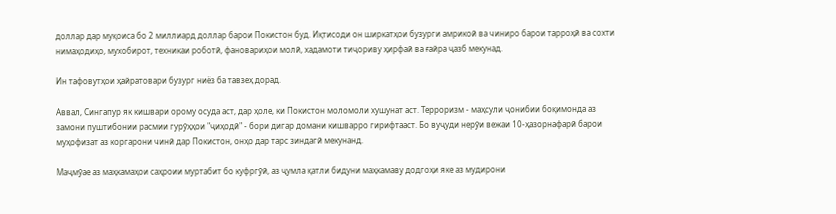доллар дар муқоиса бо 2 миллиард доллар барои Покистон буд. Иқтисоди он ширкатҳои бузурги амрикоӣ ва чиниро барои тарроҳӣ ва сохти нимаҳодиҳо, мухобирот, техникаи роботӣ, фановариҳои молӣ, хадамоти тиҷориву ҳирфаӣ ва ғайра ҷазб мекунад.

Ин тафовутҳои ҳайратовари бузург ниёз ба тавзеҳ дорад.

Аввал, Сингапур як кишвари орому осуда аст, дар ҳоле, ки Покистон моломоли хушунат аст. Терроризм - маҳсули ҷонибии боқимонда аз замони пуштибонии расмии гурӯҳҳои "ҷиҳодӣ" - бори дигар домани кишварро гирифтааст. Бо вуҷуди нерӯи вежаи 10-ҳазорнафарӣ барои муҳофизат аз коргарони чинӣ дар Покистон, онҳо дар тарс зиндагӣ мекунанд.

Маҷмӯае аз маҳкамаҳои саҳроии муртабит бо куфргӯӣ, аз ҷумла қатли бидуни маҳкамаву додгоҳи яке аз мудирони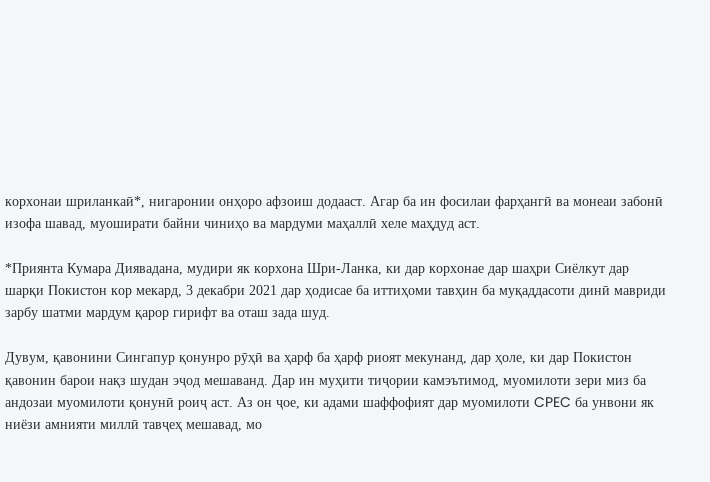корхонаи шриланкаӣ*, нигаронии онҳоро афзоиш додааст. Агар ба ин фосилаи фарҳангӣ ва монеаи забонӣ изофа шавад, муоширати байни чиниҳо ва мардуми маҳаллӣ хеле маҳдуд аст.

*Приянта Кумара Диявадана, мудири як корхона Шри-Ланка, ки дар корхонае дар шаҳри Сиёлкут дар шарқи Покистон кор мекард, 3 декабри 2021 дар ҳодисае ба иттиҳоми тавҳин ба муқаддасоти динӣ мавриди зарбу шатми мардум қарор гирифт ва оташ зада шуд.

Дувум, қавонини Сингапур қонунро рӯҳӣ ва ҳарф ба ҳарф риоят мекунанд, дар ҳоле, ки дар Покистон қавонин барои нақз шудан эҷод мешаванд. Дар ин муҳити тиҷории камэътимод, муомилоти зери миз ба андозаи муомилоти қонунӣ роиҷ аст. Аз он ҷое, ки адами шаффофият дар муомилоти CPEC ба унвони як ниёзи амнияти миллӣ тавҷеҳ мешавад, мо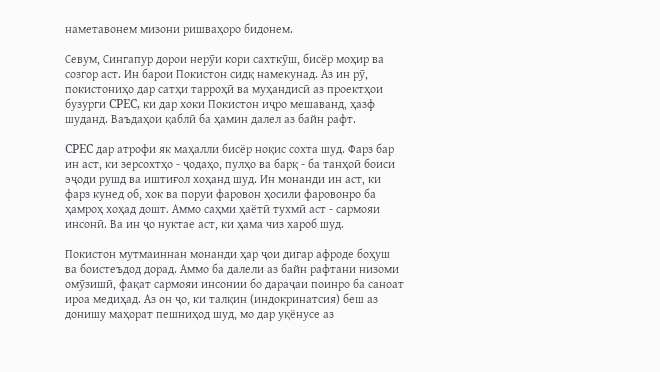наметавонем мизони ришваҳоро бидонем.

Севум, Сингапур дорои нерӯи кори сахткӯш, бисёр моҳир ва созгор аст. Ин барои Покистон сидқ намекунад. Аз ин рӯ, покистониҳо дар сатҳи тарроҳӣ ва муҳандисӣ аз проектҳои бузурги CPEC, ки дар хоки Покистон иҷро мешаванд, ҳазф шуданд. Ваъдаҳои қаблӣ ба ҳамин далел аз байн рафт.

CPEC дар атрофи як маҳалли бисёр ноқис сохта шуд. Фарз бар ин аст, ки зерсохтҳо - ҷодаҳо, пулҳо ва барқ - ба танҳоӣ боиси эҷоди рушд ва иштиғол хоҳанд шуд. Ин монанди ин аст, ки фарз кунед об, хок ва поруи фаровон ҳосили фаровонро ба ҳамроҳ хоҳад дошт. Аммо саҳми ҳаётӣ тухмӣ аст - сармояи инсонӣ. Ва ин ҷо нуктае аст, ки ҳама чиз хароб шуд.

Покистон мутмаиннан монанди ҳар ҷои дигар афроде боҳуш ва боистеъдод дорад. Аммо ба далели аз байн рафтани низоми омӯзишӣ, фақат сармояи инсонии бо дараҷаи поинро ба саноат ироа медиҳад. Аз он ҷо, ки талқин (индокринатсия) беш аз донишу маҳорат пешниҳод шуд, мо дар уқёнусе аз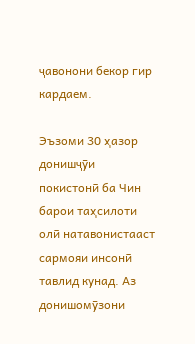ҷавонони бекор гир кардаем.

Эъзоми 30 ҳазор донишҷӯи покистонӣ ба Чин барои таҳсилоти олӣ натавонистааст сармояи инсонӣ тавлид кунад. Аз донишомӯзони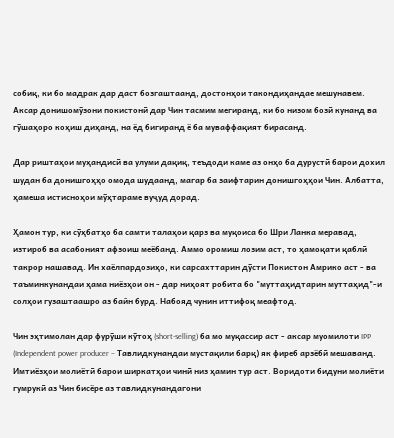собиқ, ки бо мадрак дар даст бозгаштаанд, достонҳои такондиҳандае мешунавем. Аксар донишомӯзони покистонӣ дар Чин тасмим мегиранд, ки бо низом бозӣ кунанд ва гӯшаҳоро коҳиш диҳанд, на ёд бигиранд ё ба муваффақият бирасанд.

Дар риштаҳои муҳандисӣ ва улуми дақиқ, теъдоди каме аз онҳо ба дурустӣ барои дохил шудан ба донишгоҳҳо омода шудаанд, магар ба заифтарин донишгоҳҳои Чин. Албатта, ҳамеша истисноҳои мӯҳтараме вуҷуд дорад.

Ҳамон тур, ки сӯҳбатҳо ба самти талаҳои қарз ва муқоиса бо Шри Ланка меравад, изтироб ва асабоният афзоиш меёбанд. Аммо оромиш лозим аст, то ҳамоқати қаблӣ такрор нашавад. Ин хаёлпардозиҳо, ки сарсахттарин дӯсти Покистон Амрико аст - ва таъминкунандаи ҳама ниёзҳои он - дар ниҳоят робита бо "муттаҳидтарин муттаҳид"-и солҳои гузаштаашро аз байн бурд. Набояд чунин иттифоқ меафтод.

Чин эҳтимолан дар фурӯши кӯтоҳ (short-selling) ба мо муқассир аст - аксар муомилоти IPP (Independent power producer – Тавлидкунандаи мустақили барқ) як фиреб арзёбӣ мешаванд. Имтиёзҳои молиётӣ барои ширкатҳои чинӣ низ ҳамин тур аст. Воридоти бидуни молиёти гумрукӣ аз Чин бисёре аз тавлидкунандагони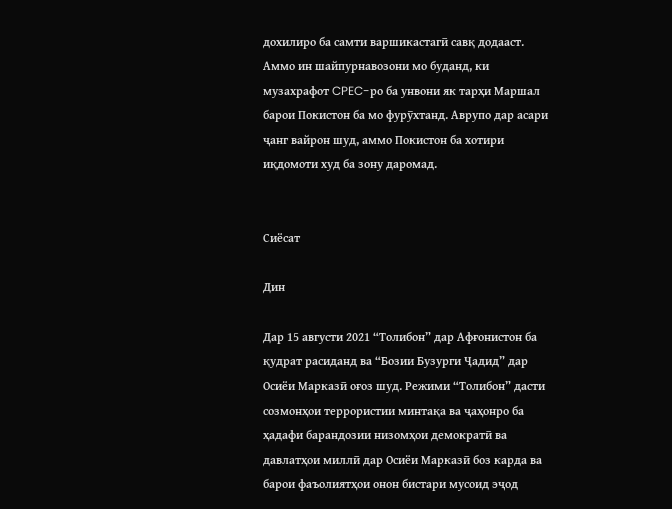дохилиро ба самти варшикастагӣ савқ додааст. Аммо ин шайпурнавозони мо буданд, ки музахрафот CPEC-ро ба унвони як тарҳи Маршал барои Покистон ба мо фурӯхтанд. Аврупо дар асари ҷанг вайрон шуд, аммо Покистон ба хотири иқдомоти худ ба зону даромад.


Сиёсат

Дин

Дар 15 августи 2021 “Толибон” дар Афғонистон ба қудрат расиданд ва “Бозии Бузурги Ҷадид” дар Осиёи Марказӣ оғоз шуд. Режими “Толибон” дасти созмонҳои террористии минтақа ва ҷаҳонро ба ҳадафи барандозии низомҳои демократӣ ва давлатҳои миллӣ дар Осиёи Марказӣ боз карда ва барои фаъолиятҳои онон бистари мусоид эҷод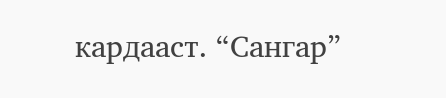кардааст. “Сангар”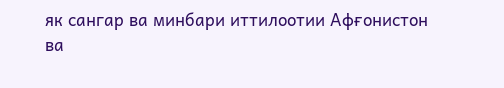як сангар ва минбари иттилоотии Афғонистон ва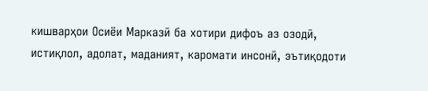кишварҳои Осиёи Марказӣ ба хотири дифоъ аз озодӣ, истиқлол, адолат, маданият, каромати инсонӣ, эътиқодоти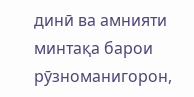динӣ ва амнияти минтақа барои рӯзноманигорон,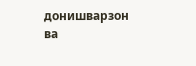донишварзон ва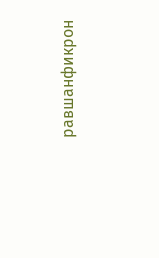равшанфикрон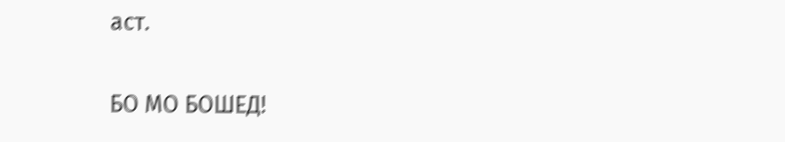аст.

БО МО БОШЕД!